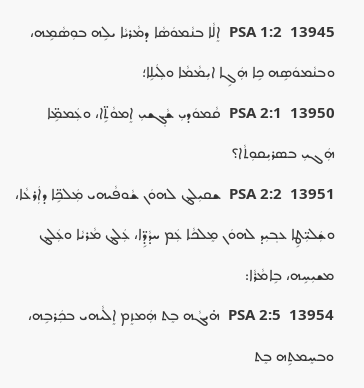13945  PSA 1:2  ܐܸܠܵܐ ܒܢܵܡܘܿܣܵܐ ܕܡܵܪܝܵܐ ܝܠܹܗ ܒܘܼܣܵܡܹܗ، ܘܒܢܵܡܘܿܣܹܗ ܟܹܐ ܗܲܓܹܐ ܐܝܼܡܵܡܵܐ ܘܠܲܝܠܹܐ؛
13950  PSA 2:1  ܩܵܡܘܿܕܝܼ ܫܵܓ݂ܫܝܼ ܐܸܡܘܵܬܹ̈‌ܐ، ܘܥܲܡܡܹ̈ܐ ܗܲܓܝܼ ܒܣܪܝܼܩܘܼܬܵ‌ܐ؟
13951  PSA 2:2  ܫܩܝܼܠܔ ܠܗܘܿܢ ܫܵܘܦܵܝܗ‌ܝ ܡܲܠܟܹ̈ܐ ܕܐܲܪܥܵܐ، ܘܫܲܠܝܼ̈ܛܹܐ ܥܒ݂ܝܼܕ ܠܗܘܿܢ ܡܸܠܟܵܐ ܥܲܡ ܚܕܵܕܹ̈ܐ، ܥܲܠܔ ܡܵܪܝܵܐ ܘܥܲܠܔ ܡܫܝܼܚܹܗ، ܒܹܐܡܵܪܵܐ:
13954  PSA 2:5  ܗ̇ܝܓܵܗ ܒܸܬ ܗܲܡܙܸܡ ܐܸܠܵܝܗ‌ܝ ܒܟܲܪܒܹܗ، ܘܒܚܸܡܬܹܗ ܒܸܬ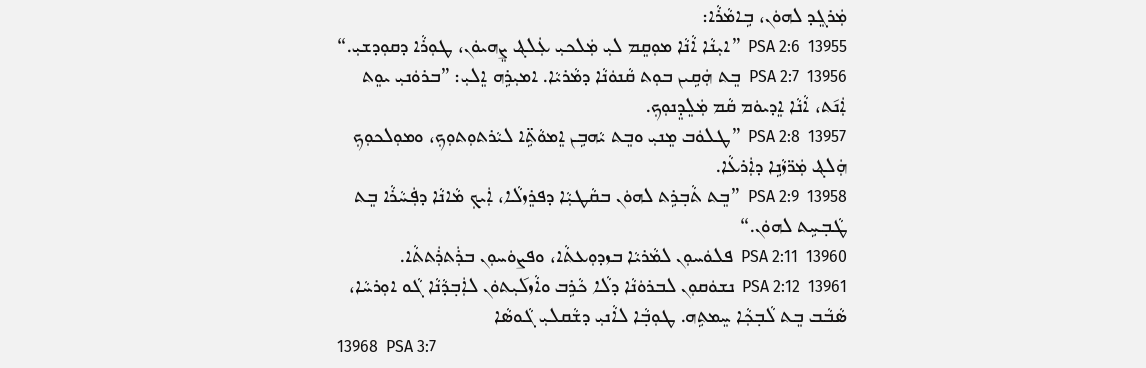ܡܲܪܓܸܕ ܠܗܘܿܢ، ܒܹܐܡܵܪܵܐ:
13955  PSA 2:6  ”ܐܝܼܢܵܐ ܐܵܢܵܐ ܡܘܼܩܸܡ ܠܝܼ ܡܲܠܟܝܼ ܥܲܠܔ ܨܸܗܝܘܿܢ، ܛܘܼܪܵܐ ܕܩܘܼܕܫܝܼ.“
13956  PSA 2:7  ܒܸܬ ܗܲܩܹܝܢ ܒܘܼܬ ܩܵܢܘܿܢܵܐ ܕܡܵܪܝܵܐ. ܐܡܝܼܪܹܗ ܐܸܠܝܼ: ”ܒܪܘܿܢܝܼ ܝܘܸܬ ܐܲܢ݇ܬ، ܐܵܢܵܐ ܐܸܕܝܘܿܡ ܩܵܡ ܡܲܠܸܕܸܢܘܼܟ݂.
13957  PSA 2:8  ”ܛܠܘܿܒ ܡܸܢܝܼ ܘܒܸܬ ܝܵܗܒܹܢ ܐܸܡܘܵܬܹ̈‌ܐ ܠܝܵܪܬܘܼܬܘܼܟ݂، ܘܡܘܼܠܟܘܼܟ݂ ܗܲܠܔ ܡܲܪ̈ܙܵܢܹܐ ܕܐܲܪܥܵܐ.
13958  PSA 2:9  ”ܒܸܬ ܬܵܒ݂ܪܹܬ ܠܗܘܿܢ ܒܩܵܛܝܼܵܐ ܕܦܪܸܙܠܵܐ، ܐܲܝܟ݂ ܡܵܐܢܵܐ ܕܦܲܚܵܪܵܐ ܒܸܬ ܛܵܒ݂ܚܹܬ ܠܗܘܿܢ.“
13960  PSA 2:11  ܦܠܘܿܚܘܼܢ ܠܡܵܪܝܵܐ ܒܙܕܘܼܥܬܵ‌ܐ، ܘܦܨܘܿܚܘܼܢ ܒܪܲܬܪܲܬܬܵ‌ܐ.
13961  PSA 2:12  ܢܫܘܿܩܘܼܢ ܠܒܪܘܿܢܵܐ ܕܠܵܐ ܟܵܪܹܒ ܘܐܵܙܠ݇ܝܼܬܘܿܢ ܠܐܲܒ݂ܕܵܢܵܐ ܓܵܘ ܐܘܼܪܚܵܐ، ܣܵܒܵܒ ܒܸܬ ܠܵܒ݂ܟ݂ܵܐ ܚܸܡܬܹܗ. ܛܘܼܒ݂ܵܐ ܠܐܵܢܝܼ ܕܫܵܩܠܝܼ ܓܵܘܣܵܐ
13968  PSA 3:7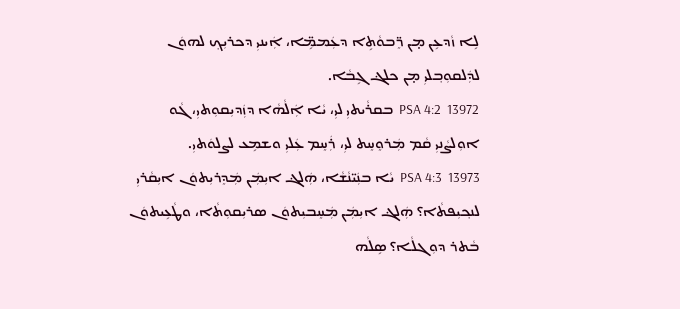ܠܹܐ ܙܵܕܥܹܢ ܡ̣ܢ ܪܸ̈ܒܘܵܬܹ‌ܐ ܕܥܲܡܡܹ̈ܐ، ܐܲܝܢܝܼ ܕܟܪܝܼܟ݂ ܠܗܘܿܢ ܠܕܲܠܩܘܼܒ݂ܠܝܼ ܡ̣ܢ ܟܠܔ ܓܹܒܵܐ.
13972  PSA 4:2  ܒܩܪܵܝܬ‌ܝܼ ܠܝܼ، ܝܵܐ ܐܲܠܵܗܵܐ ܕܙܲܕܝܼܩܘܼܬ‌ܝܼ، ܓܵܘ ܐܘܼܠܨܵܢܝܼ ܩܵܡ ܡܲܪܘܸܚܸܬ ܠܝܼ، ܪܲܚܸܡ ܥܲܠܝܼ ܘܫܡܹܥ ܠܨܠܘܿܬ‌ܝܼ.
13973  PSA 4:3  ܝܵܐ ܒܢܲܝ̈ܢܵܫܵܐ، ܗܲܠܔ ܐܝܼܡܲܢ ܡܲܕܸܪܝܼܬܘܿܢ ܐܝܼܩܵܪܝܼ ܠܢܟ݂ܝܼܦܬܵ‌ܐ؟ ܗܲܠܔ ܐܝܼܡܲܢ ܡܲܚܸܒܝܼܬܘܿܢ ܣܪܝܼܩܘܼܬܵ‌ܐ، ܘܛܵܥܹܝܬܘܿܢ ܒܵܬܪ ܕܘܼܓܠܵܐ؟ ܣܹܠܵܗ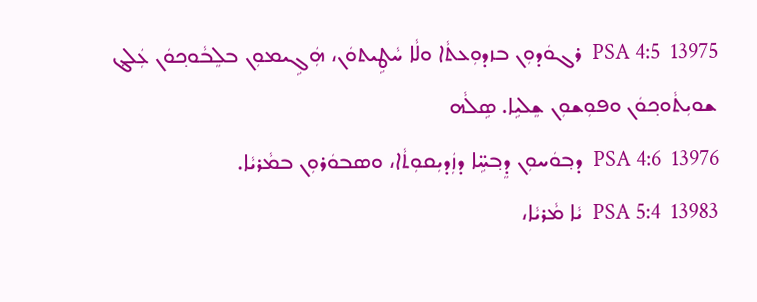13975  PSA 4:5  ܪܓܘܿܕܘܼܢ ܒܙܕܘܼܥܬܵ‌ܐ ܘܠܵܐ ܚܵܛܹܝܬܘܿܢ، ܗܲܓܹܝܡܘܼܢ ܒܠܸܒܵܘܟ݂ܘܿܢ ܥܲܠܔ ܫܘܝܼܬܵܘܟ݂ܘܿܢ ܘܦܘܼܫܘܼܢ ܫܸܠܝܹܐ. ܣܹܠܵܗ
13976  PSA 4:6  ܕܒ݂ܘܿܚܘܼܢ ܕܸܒ݂ܚܹ̈ܐ ܕܙܲܕܝܼܩܘܼܬܵ‌ܐ، ܘܣܒܘܿܪܘܼܢ ܒܡܵܪܝܵܐ.
13983  PSA 5:4  ܝܵܐ ܡܵܪܝܵܐ،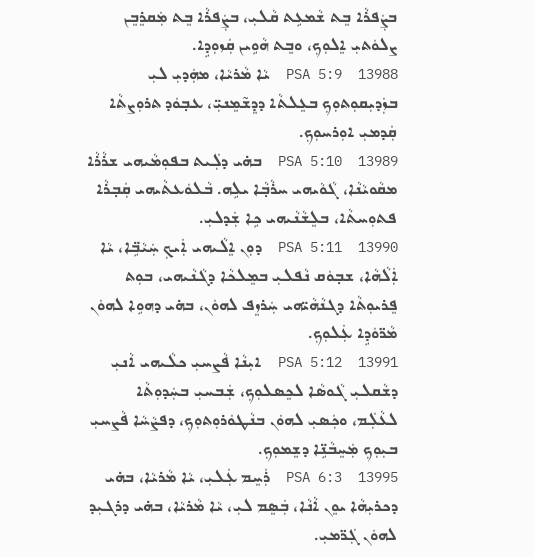ܒܨܲܦܪܵܐ ܒܸܬ ܫܵܡܥܹܬ ܩܵܠܝܼ، ܒܨܲܦܪܵܐ ܒܸܬ ܡܲܩܪܸܒܸܢ ܨܠܘܿܬ‌ܝܼ ܐܸܠܘܼܟ݂، ܘܒܸܬ ܗܵܘܹܝܢ ܩܲܙܘܼܕܹܐ.
13988  PSA 5:9  ܝܵܐ ܡܵܪܝܵܐ، ܡܗܲܕܝܼ ܠܝܼ ܒܙܲܕܝܼܩܘܼܬܘܼܟ݂ ܒܥܸܠܬܵ‌ܐ ܕܕܸܫ̃ܡܸܢܝܼ̈، ܥܒ݂ܘܿܕ ܬܪܘܼܨܬܵ‌ܐ ܩܲܕܡܝܼ ܐܘܼܪܚܘܼܟ݂.
13989  PSA 5:10  ܒܗ̇ܝ ܕܠܲܝܬ ܒܦܘܼܡܵܝܗ‌ܝ ܫܪܵܪܵܐ ܡܩܵܘܝܵܢܵܐ، ܓܵܘܵܝܗ‌ܝ ܚܪܵܒ݂ܵܐ ܝܠܹܗ. ܒܵܠܘܿܥܬܵܝܗ‌ܝ ܩܲܒ݂ܪܵܐ ܦܬܘܼܚܬܵ‌ܐ، ܒܠܸܫܵܢܵܝܗ‌ܝ ܟܹܐ ܫܲܕܠܝܼ.
13990  PSA 5:11  ܕܘܼܢ ܐܸܠܵܝܗ‌ܝ ܐܲܝܟ݂ ܚܲܝܵܒܹ̈ܐ، ܝܵܐ ܐܲܠܵܗܵܐ، ܫܒ݂ܘܿܩ ܢܵܦܠܝܼ ܒܡܸܠܟܵܐ ܕܓܵܢܵܝܗ‌ܝ، ܒܘܼܬ ܦܸܪܝܘܼܬܵ‌ܐ ܕܓܢܵܗܵܝ̈ܗ‌ܝ ܚܲܪܙܸܦ ܠܗܘܿܢ، ܒܗ̇ܝ ܕܗܘܹܐ ܠܗܘܿܢ ܡܵܪ̈ܘܿܕܹܐ ܥܲܠܘܼܟ݂.
13991  PSA 5:12  ܐܝܼܢܵܐ ܦܵܨܚܝܼ ܟܠܵܝܗ‌ܝ ܐܵܢܝܼ ܕܫܵܩܠܝܼ ܓܵܘܣܵܐ ܠܟܸܣܠܘܼܟ݂، ܫܲܒܚܝܼ ܒܚܲܕܘܼܬܵ‌ܐ ܠܥܵܠܲܡ، ܘܟܲܣܝܼ ܠܗܘܿܢ ܒܢܵܛܘܿܪܘܼܬܘܼܟ݂، ܕܦܨܵܚܵܐ ܦܵܨܚܝܼ ܒܝܼܘܼܟ݂ ܡܲܚܸܒܵܢܹ̈ܐ ܕܫܸܡܘܼܟ݂.
13995  PSA 6:3  ܪܲܚܸܡ ܥܲܠܝܼ، ܝܵܐ ܡܵܪܝܵܐ، ܒܗ̇ܝ ܕܟܪܝܼܗܵܐ ܝܘܸܢ ܐܵܢܵܐ، ܒܲܣܸܡ ܠܝܼ، ܝܵܐ ܡܵܪܝܵܐ، ܒܗ̇ܝ ܕܪܓܝܼܕ ܠܗܘܿܢ ܓܲܪ̈ܡܝܼ.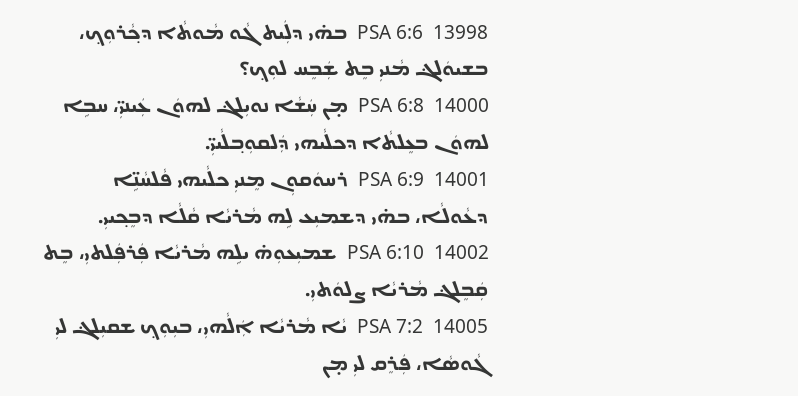13998  PSA 6:6  ܒܗ̇ܝ ܕܠܲܝܬ ܓܵܘ ܡܵܘܬܵ‌ܐ ܕܟ݂ܵܪܘܼܟ݂، ܒܫܝܘܿܠܔ ܡܵܢܝܼ ܒܸܬ ܫܲܒܸܚ ܠܘܼܟ݂؟
14000  PSA 6:8  ܡ̣ܢ ܚܲܫܵܐ ܢܘܝܼܠܔ ܠܗܘܿܢ ܥܲܝܢܝܼ̈، ܚܒܹܐ ܠܗܘܿܢ ܒܥܸܠܬܵ‌ܐ ܕܟܠܵܝܗ‌ܝ ܕܲܠܩܘܼܒ݂ܠܵܝܝܼ̈.
14001  PSA 6:9  ܪܚܘܿܩܘܼܢ ܡܸܢܝܼ ܟܠܵܝܗ‌ܝ ܦܵܠܚܵܢܹ̈ܐ ܕܥܵܘܠܵܐ، ܒܗ̇ܝ ܕܫܡܝܼܥ ܠܹܗ ܡܵܪܝܵܐ ܩܵܠܵܐ ܕܒܸܟ݂ܝܝܼ.
14002  PSA 6:10  ܫܡܝܼܥܘܼܗ̇ ܝܠܹܗ ܡܵܪܝܵܐ ܦܲܪܦܲܠܬ‌ܝܼ، ܒܸܬ ܩܲܒܸܠܔ ܡܵܪܝܵܐ ܨܠܘܿܬ‌ܝܼ.
14005  PSA 7:2  ܝܵܐ ܡܵܪܝܵܐ ܐܲܠܵܗ‌ܝܼ، ܒܝܼܘܼܟ݂ ܫܩܝܼܠܔ ܠܝܼ ܓܵܘܣܵܐ، ܦܲܪܸܩ ܠܝܼ ܡ̣ܢ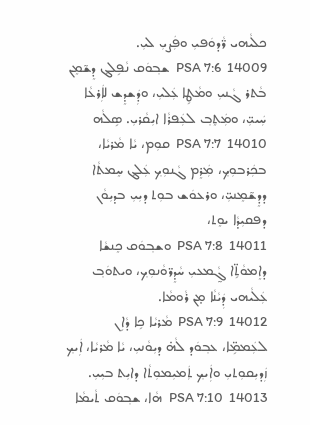ܟܠܵܝܗ‌ܝ ܪ̈ܵܕܘܿܦܝܼ ܘܦܲܨܝܼ ܠܝܼ.
14009  PSA 7:6  ܫܒ݂ܘܿܩ ܢܵܦܹܠܔ ܕܸܫ̃ܡܸܢ ܒܵܬܪ ܓܵܢܝܼ ܘܡܵܛܹܐ ܥܲܠܝܼ، ܘܕܲܫܕܸܫ ܠܐܲܪܥܵܐ ܚܲܝܝܼ̈، ܘܡܲܬܸܒ݂ ܠܥܲܦܪܵܐ ܐܝܼܩܵܪܝܼ. ܣܹܠܵܗ
14010  PSA 7:7  ܩܘܼܡ، ܝܵܐ ܡܵܪܝܵܐ، ܒܟܲܪܒܘܼܟ݂، ܡܲܪܸܡ ܓܵܢܘܼܟ݂ ܥܲܠܔ ܚܸܡܬܵ‌ܐ ܕܕܸܫ̃ܡܸܢܝܼ̈، ܘܪܥܘܿܫ ܒܘܼܬ ܕܝܼܝܼ ܒܕܝܼܘܵܢ ܕܦܩܝܼܕܵܐ ܝܘܸܬ،
14011  PSA 7:8  ܘܫܒ݂ܘܿܩ ܟܸܢܫܵܐ ܕܐܸܡܘܵܬܹ̈‌ܐ ܓ̰ܵܡܥܝܼ ܚܵܕܸܪ̈ܘܵܢܘܼܟ݂، ܘܝܬܘܿܒ݂ ܥܲܠܵܝܗ‌ܝ ܕܲܝܵܢܵܐ ܡ̣ܢ ܪܵܘܡܵܐ.
14012  PSA 7:9  ܡܵܪܝܵܐ ܟܹܐ ܕܵܐܹܢ ܠܥܲܡܡܹ̈ܐ، ܥܒ݂ܘܿܕ ܠܵܗ̇ ܕܝܼܘܵܢܝܼ، ܝܵܐ ܡܵܪܝܵܐ، ܐܲܝܟ݂ ܙܲܕܝܼܩܘܼܬ‌ܝܼ ܘܐܲܝܟ݂ ܬܲܡܝܼܡܘܼܬܵ‌ܐ ܕܐܝܼܬ ܒܝܼܝܼ.
14013  PSA 7:10  ܗܵܐ، ܫܒ݂ܘܿܩ ܬܵܝܡܵܐ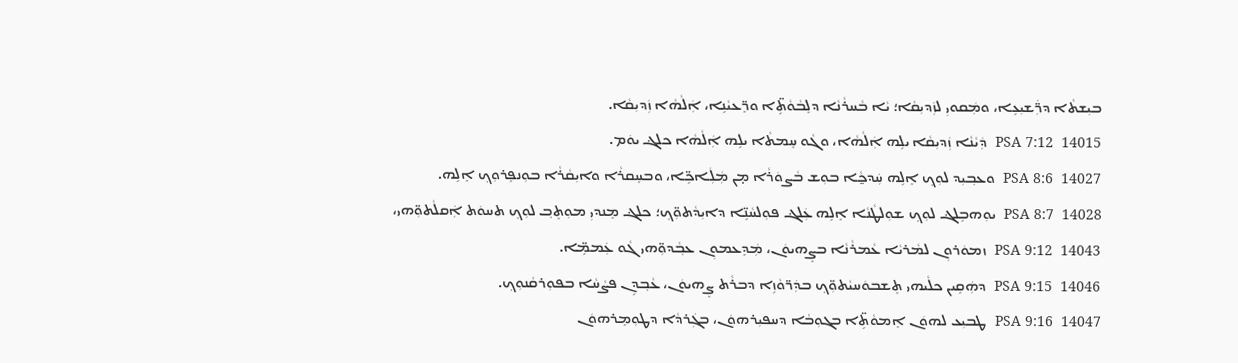ܒܝܼܫܬܵ‌ܐ ܕܪ̈ܲܫܝܼܥܹܐ، ܘܡܲܩܘܝܼ ܠܙܲܕܝܼܩܵܐ؛ ܝܵܐ ܒܵܚܪܵܢܵܐ ܕܠܸܒܵܘܵܬܹ̈‌ܐ ܘܪܸ̈ܥܝܵܢܹܐ، ܐܲܠܵܗܵܐ ܙܲܕܝܼܩܵܐ.
14015  PSA 7:12  ܕܲܝܵܢܵܐ ܙܲܕܝܼܩܵܐ ܝܠܹܗ ܐܲܠܵܗܵܐ، ܘܓܵܘ ܚܸܡܬܵ‌ܐ ܝܠܹܗ ܐܲܠܵܗܵܐ ܟܠܔ ܝܘܿܡ.
14027  PSA 8:6  ܘܥܒ݂ܝܼܕ ܠܘܼܟ݂ ܐܸܠܹܗ ܚܲܕܟ̰ܵܐ ܒܘܼܫ ܒܵܨܘܿܪܵܐ ܡ̣ܢ ܡܲܠܲܐܟܹ̈ܐ، ܘܒܚܸܩܪܵܐ ܘܐܝܼܩܵܪܵܐ ܒܘܼܢܦܸܪܘܼܟ݂ ܐܸܠܹܗ.
14028  PSA 8:7  ܝܘܼܗܒܹܠܔ ܠܘܼܟ݂ ܫܘܼܠܛܵܢܵܐ ܐܸܠܹܗ ܥܲܠܔ ܦܘܼܠܚܵܢܹ̈ܐ ܕܐܝܼܕܵܬܘܼ̈ܟ݂؛ ܟܠܔ ܡܸܢܕܝܼ ܡܘܼܬܸܒ݂ ܠܘܼܟ݂ ܬܚܘܿܬ ܐܲܩܠܵܬܘܼ̈ܗ‌ܝ،
14043  PSA 9:12  ܙܡܘܿܪܘܼܢ ܠܡܵܪܝܵܐ ܥܵܡܪܵܢܵܐ ܒܨܸܗܝܘܿܢ، ܡܲܕܸܥܡܘܼܢ ܥܒ݂ܵܕܘܼ̈ܗ‌ܝ ܓܵܘ ܥܲܡܡܹ̈ܐ.
14046  PSA 9:15  ܕܗܲܩܹܝܢ ܟܠܵܝܗ‌ܝ ܬܸܫܒܘܿܚܝܵܬܘܼ̈ܟ݂ ܒܕܲܪ̈ܘܵܙܹܐ ܕܒܪܵܬ ܨܸܗܝܘܿܢ، ܥܵܒ݂ܕܹܢ ܦܨܵܚܵܐ ܒܦܘܼܪܩܵܢܘܼܟ݂.
14047  PSA 9:16  ܛܒܝܼܥ ܠܗܘܿܢ ܐܸܡܘܵܬܹ̈‌ܐ ܒܓܘܼܒܵܐ ܕܚܦܝܼܪܗܘܿܢ، ܒܓܲܪܕܵܐ ܕܛܘܼܡܸܪܗܘܿܢ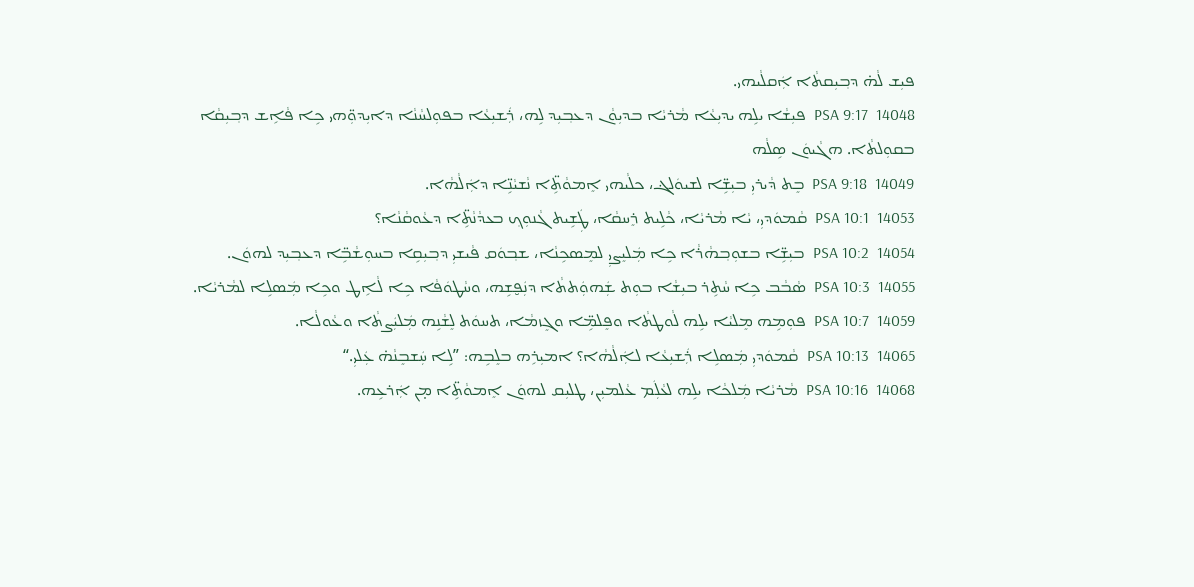ܦܝܼܫ ܠܵܗ̇ ܕܒ݂ܝܼܩܬܵ‌ܐ ܐܲܩܠܵܝܗ‌ܝ.
14048  PSA 9:17  ܦܝܼܫܵܐ ܝܠܹܗ ܝܕܝܼܥܵܐ ܡܵܪܝܵܐ ܒܕܝܼܘܵܢ ܕܥܒ݂ܝܼܕ ܠܹܗ، ܪܲܫܝܼܥܵܐ ܒܦܘܼܠܚܵܢܵܐ ܕܐܝܼܕܘܼ̈ܗ‌ܝ ܟܹܐ ܦܵܐܹܫ ܕܒ݂ܝܼܩܵܐ ܒܩܘܼܠܬܵ‌ܐ. ܗܓܵܝܘܿܢ ܣܹܠܵܗ
14049  PSA 9:18  ܒܸܬ ܕܵܝܪܝܼ ܒܝܼܫܹ̈ܐ ܠܫܝܘܿܠܔ، ܟܠܵܝܗ‌ܝ ܐܸܡܘܵܬܹ̈‌ܐ ܢܵܫܝܵܢܹ̈ܐ ܕܐܲܠܵܗܵܐ.
14053  PSA 10:1  ܩܵܡܘܿܕܝܼ، ܝܵܐ ܡܵܪܝܵܐ، ܟܵܠܹܝܬ ܪܸܚܩܵܐ، ܛܲܫܹܝܬ ܓܵܢܘܼܟ݂ ܒܥܕܵܢܵܬܹ̈‌ܐ ܕܥܵܘܩܵܢܵܐ؟
14054  PSA 10:2  ܒܝܼܫܹ̈ܐ ܒܫܘܼܒ݂ܗܵܪܵܐ ܟܹܐ ܡܲܠܝܸܨܝܼ ܠܡܸܣܟܹܢܵܐ، ܫܒ݂ܘܿܩ ܦܵܝܫܝܼ ܕܒ݂ܝܼܩܹܐ ܒܚܘܼܫܵܒܹ̈ܐ ܕܥܒ݂ܝܼܕ ܠܗܘܿܢ.
14055  PSA 10:3  ܣܵܒܵܒ ܟܹܐ ܚܵܬܹܪ ܒܝܼܫܵܐ ܒܘܼܬ ܫܲܗܘܲܬܬܵ‌ܐ ܕܢܲܦ̮ܫܹܗ، ܘܚܵܛܘܿܦܵܐ ܟܹܐ ܠܵܐܹܛ ܘܟܹܐ ܡܲܣܠܹܐ ܠܡܵܪܝܵܐ.
14059  PSA 10:7  ܦܘܼܡܹܗ ܡܸܠܝܵܐ ܝܠܹܗ ܠܵܘܛܬܵ‌ܐ ܘܦܸܠܡܹ̈ܐ ܘܓܸܙܡܵܐ، ܬܚܘܿܬ ܠܸܫܵܢܹܗ ܡܲܠܝܲܨܬܵ‌ܐ ܘܥܵܘܠܵܐ.
14065  PSA 10:13  ܩܵܡܘܿܕܝܼ ܡܲܣܠܹܐ ܪܲܫܝܼܥܵܐ ܠܐܲܠܵܗܵܐ؟ ܐܡܝܼܪܹܗ ܒܠܸܒܹܗ: ”ܠܹܐ ܚܲܫܒܸܢܵܗ̇ ܥܲܠܝܼ.“
14068  PSA 10:16  ܡܵܪܝܵܐ ܡܲܠܟܵܐ ܝܠܹܗ ܠܥܵܠܲܡ ܥܵܠܡܝܼܢ، ܛܠܝܼܩ ܠܗܘܿܢ ܐܸܡܘܵܬܹ̈‌ܐ ܡ̣ܢ ܐܲܪܥܹܗ.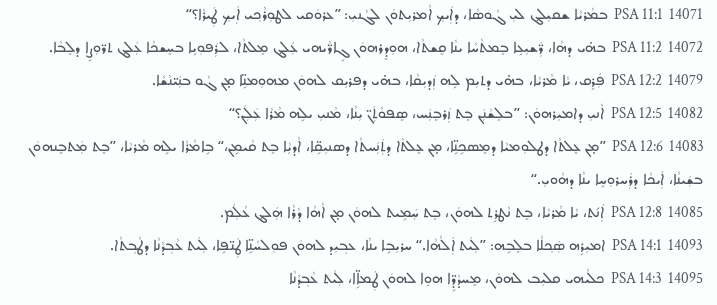14071  PSA 11:1  ܒܡܵܪܝܵܐ ܫܩܝܼܠܔ ܠܝܼ ܓܵܘܣܵܐ، ܕܐܲܝܟ݂ ܐܵܡܪܝܼܬܘܿܢ ܠܓܵܢܝܼ: ”ܥܪܘܿܩܝ ܠܛܘܼܪܵܟ݂ܝ ܐܲܝܟ݂ ܛܲܝܪܵܐ؟“
14072  PSA 11:2  ܒܗ̇ܝ ܕܗܵܐ، ܪ̈ܲܫܝܼܥܹܐ ܒܸܡܬܵܚܵܐ ܝܢܵܐ ܩܸܫܬܵ‌ܐ، ܗܘܼܕܸܪܗܘܿܢ ܓܹܐܪ̈ܵܝܗ‌ܝ ܥܲܠܔ ܡܸܠܬܵ‌ܐ، ܠܪܲܦܘܼܝܹܐ ܒܚܸܫܟܵܐ ܥܲܠܔ ܬܪ̈ܘܼܨܹܐ ܕܠܸܒܵܐ.
14079  PSA 12:2  ܦܲܪܸܩ، ܝܵܐ ܡܵܪܝܵܐ، ܒܗ̇ܝ ܕܬܝܼܡ ܠܹܗ ܙܲܕܝܼܩܵܐ، ܒܗ̇ܝ ܕܦܪܝܼܩ ܠܗܘܿܢ ܡܗܘܼܡܢܹ̈ܐ ܡ̣ܢ ܓܵܘ ܒܢܲܝ̈ܢܵܫܵܐ.
14082  PSA 12:5  ܐܵܢܝܼ ܕܐܡܝܼܪܗܘܿܢ: ”ܒܠܸܫܵܢܲܢ ܒܸܬ ܙܲܪܒܸܢܲܚ، ܣܸܦܘܵܬܲܢ̈ ܝܼܢܵܐ، ܡܵܢܝܼ ܝܠܹܗ ܡܵܪܵܐ ܥܲܠܲܢ؟“
14083  PSA 12:6  ”ܡ̣ܢ ܥܸܠܬܵ‌ܐ ܕܛܠܘܼܡܝܵܐ ܕܡܸܣܟܹܢܹ̈ܐ، ܡ̣ܢ ܥܸܠܬܵ‌ܐ ܕܬܲܢܲܚܬܵ‌ܐ ܕܣܢܝܼܩܹ̈ܐ، ܐܵܕܝܼܵܐ ܒܸܬ ܩܵܝܡܹܢ،“ ܒܹܐܡܵܪܵܐ ܝܠܹܗ ܡܵܪܝܵܐ، ”ܒܸܬ ܡܲܬܒܸܢܗܘܿܢ ܒܫܲܝܢܵܐ، ܐܲܝܟܵܐ ܕܪܲܚܪܘܼܚܹܐ ܝܢܵܐ ܕܗܵܘܝܼ.“
14085  PSA 12:8  ܐܲܢ݇ܬ، ܝܵܐ ܡܵܪܝܵܐ، ܒܸܬ ܢܵܛܪܹܬ ܠܗܘܿܢ، ܒܸܬ ܚܲܡܹܝܬ ܠܗܘܿܢ ܡ̣ܢ ܐܵܗܵܐ ܕܵܪܵܐ ܗܲܠܔ ܥܵܠܲܡ.
14093  PSA 14:1  ܐܡܝܼܪܹܗ ܣܲܟ݂ܠܵܐ ܒܠܸܒܹܗ: ”ܠܲܝܬ ܐܲܠܵܗܵܐ.“ ܚܪܝܼܒܹܐ ܝܢܵܐ، ܥܒ݂ܝܼܕ ܠܗܘܿܢ ܦܘܼܠܚܵܢܹ̈ܐ ܛܲܢ̈ܦܹܐ، ܠܲܝܬ ܥܵܒ݂ܕܵܢܵܐ ܕܛܵܒ݂ܬܵ‌ܐ.
14095  PSA 14:3  ܟܠܵܝܗ‌ܝ ܩܠܝܼܒ ܠܗܘܿܢ، ܡܸܚܕܵܕܹ̈ܐ ܗܘܹܐ ܠܗܘܿܢ ܛܲܡܐܹ̈ܐ، ܠܲܝܬ ܥܵܒ݂ܕܵܢܵܐ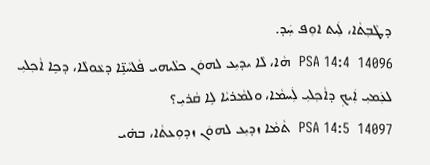ܕܛܵܒ݂ܬܵ‌ܐ، ܠܲܝܬ ܐܘܼܦ ܚܲܕ.
14096  PSA 14:4  ܗܵܐ، ܠܵܐ ܝܕܝܼܥ ܠܗܘܿܢ ܟܠܵܝܗ‌ܝ ܦܵܠܚܵܢܹ̈ܐ ܕܥܵܘܠܵܐ، ܕܟܹܐ ܐܵܟ݂ܠܝܼ ܠܥܲܡܝܼ ܐܲܝܟ݂ ܕܐܵܟ݂ܠܝܼ ܠܲܚܡܵܐ، ܘܠܡܵܪܝܵܐ ܠܹܐ ܩܵܪܝܼ؟
14097  PSA 14:5  ܬܵܡܵܐ ܙܕܝܼܥ ܠܗܘܿܢ ܙܕܘܼܥܬܵ‌ܐ، ܒܗ̇ܝ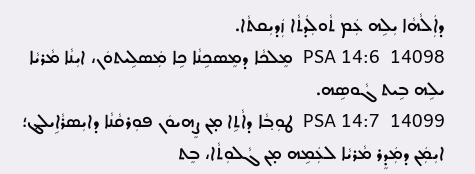ܕܐܲܠܵܗܵܐ ܝܼܠܹܗ ܥܲܡ ܬܵܘܠܲܕܬܵ‌ܐ ܙܲܕܝܼܩܬܵ‌ܐ.
14098  PSA 14:6  ܡܸܠܟܵܐ ܕܡܸܣܟܹܢܵܐ ܟܹܐ ܡܲܣܠܹܝܬܘܿܢ، ܐܝܼܢܵܐ ܡܵܪܝܵܐ ܝܠܹܗ ܒܹܝܬ ܓܵܘܣܹܗ.
14099  PSA 14:7  ܛܘܼܒ݂ܵܐ ܕܐܵܬܹ‌ܐ ܡ̣ܢ ܨܸܗܝܘܿܢ ܦܘܼܪܩܵܢܵܐ ܕܐܝܼܣܪܵܐܹܝܠܔ؛ ܐܝܼܡܲܢ ܕܡܲܕܸܪ ܡܵܪܝܵܐ ܠܥܲܡܹܗ ܡ̣ܢ ܓܵܠܘܼܬܵ‌ܐ، ܒܸܬ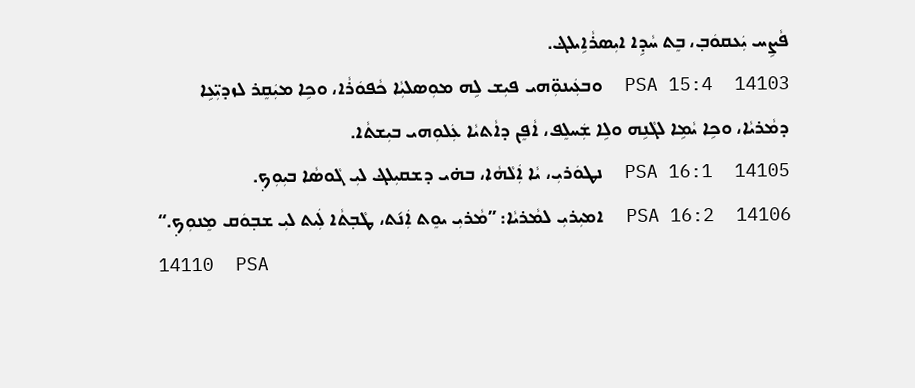ܦܵܨܹܚ ܝܲܥܩܘܿܒ݂، ܒܸܬ ܚܵܕܹܐ ܐܝܼܣܪܵܐܹܝܠܔ.
14103  PSA 15:4  ܘܒܥܲܝܢܘܼ̈ܗ‌ܝ ܦܝܼܫ ܠܹܗ ܡܘܼܣܠܝܼܵܐ ܟܵܦܘܿܪܵܐ، ܘܟܹܐ ܡܝܲܩܸܪ ܠܙܕܝܼ̈ܥܹܐ ܕܡܵܪܝܵܐ، ܘܟܹܐ ܝܵܡܹܐ ܠܓܵܢܹܗ ܘܠܹܐ ܫܲܚܠܸܦ، ܐܵܦܸܢ ܕܐܵܬܝܵܐ ܥܲܠܘܼܗ‌ܝ ܒܝܼܫܬܵ‌ܐ.
14105  PSA 16:1  ܢܛܘܿܪܝܼ، ܝܵܐ ܐܲܠܵܗܵܐ، ܒܗ̇ܝ ܕܫܩܝܼܠܔ ܠܝܼ ܓܵܘܣܵܐ ܒܝܼܘܼܟ݂.
14106  PSA 16:2  ܐܡܝܼܪܝܼ ܠܡܵܪܝܵܐ: ”ܡܵܪܝܼ ܝܘܸܬ ܐܲܢ݇ܬ، ܛܵܒ݂ܬܵ‌ܐ ܠܲܝܬ ܠܝܼ ܫܒ݂ܘܿܩ ܡܸܢܘܼܟ݂.“
14110  PSA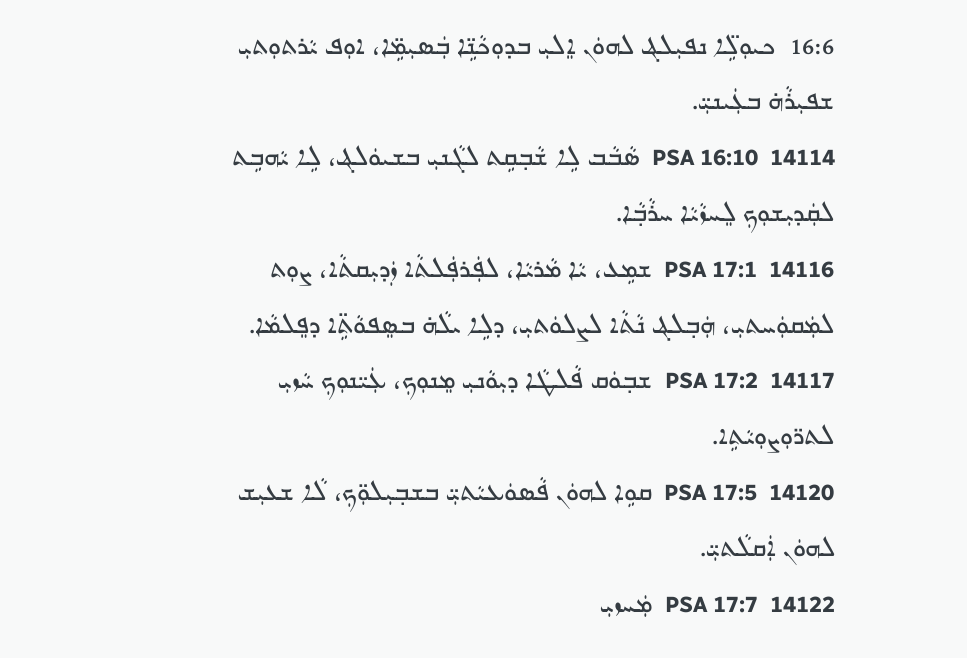16:6  ܟܝܘܼܠܹ̈ܐ ܢܦܝܼܠܔ ܠܗܘܿܢ ܐܸܠܝܼ ܒܕܘܼܟܵܢܹ̈ܐ ܒܲܣܝܼܡܹ̈ܐ، ܐܘܼܦ ܝܵܪܬܘܼܬ‌ܝܼ ܫܦܝܼܪܵܗ̇ ܒܥܲܝܢܝܼ̈.
14114  PSA 16:10  ܣܵܒܵܒ ܠܹܐ ܫܵܒ݂ܩܹܬ ܠܓܵܢܝܼ ܒܫܝܘܿܠܔ، ܠܹܐ ܝܵܗܒܹܬ ܠܩܲܕܝܼܫܘܼܟ݂ ܠܸܚܙܵܝܵܐ ܚܪܵܒ݂ܵܐ.
14116  PSA 17:1  ܫܡܹܥ، ܝܵܐ ܡܵܪܝܵܐ، ܠܦܲܪܦܲܠܬܵ‌ܐ ܙܲܕܝܼܩܬܵ‌ܐ، ܨܘܼܬ ܠܡܲܩܘܲܚܬ‌ܝܼ، ܗܲܒ݂ܠܔ ܢܵܬܵ‌ܐ ܠܨܠܘܿܬ‌ܝܼ، ܕܠܹܐ ܝܠܵܗ̇ ܒܣܸܦܘܵܬܹ̈‌ܐ ܕܦܸܠܡܵܐ.
14117  PSA 17:2  ܫܒ݂ܘܿܩ ܦܵܠܛܵܐ ܕܝܼܘܵܢܝܼ ܡܸܢܘܼܟ݂، ܥܲܝ̈ܢܘܼܟ݂ ܚܵܙܝܼ ܠܬܪ̈ܘܼܨܘܼܝܵܬܹ‌ܐ.
14120  PSA 17:5  ܩܘܹܐ ܠܗܘܿܢ ܦܵܣܘܿܥܝܵܬ‌ܝܼ̈ ܒܫܒ݂ܝܼܠܘܼ̈ܟ݂، ܠܵܐ ܫܥܝܼܫ ܠܗܘܿܢ ܐܲܩܠܵܬ‌ܝܼ̈.
14122  PSA 17:7  ܡܲܚܙܝܼ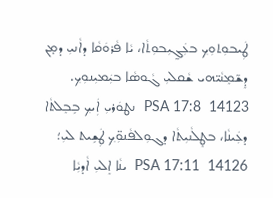ܛܲܝܒܘܼܬܘܼܟ݂ ܒܥܲܓ̰ܝܼܒܘܼܬܵ‌ܐ، ܝܵܐ ܦܵܪܘܿܩܵܐ ܕܐܵܢܝܼ ܕܡ̣ܢ ܕܸܫ̃ܡܸܢܵܝ̈ܗ‌ܝ ܫܵܩܠܝܼ ܓܵܘܣܵܐ ܒܝܲܡܝܼܢܘܼܟ݂.
14123  PSA 17:8  ܢܛܘܿܪܝܼ ܐܲܝܟ݂ ܒܹܒܸܠܬܵ‌ܐ ܕܥܲܝܢܵܐ، ܒܛܸܠܵܢܝܼܬܵ‌ܐ ܕܓܘܼܠܦܵܢܘܼ̈ܟ݂ ܛܲܫܹܝܬ ܠܝܼ؛
14126  PSA 17:11  ܝܢܵܐ ܐܸܠܝܼ ܐܵܕܝܼܵܐ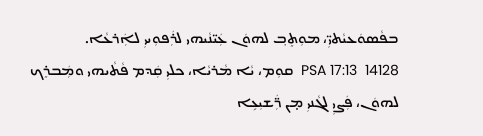ܒܦܵܣܘܿܥܝܵܬ‌ܝܼ̈، ܡܘܼܬܸܒ݂ ܠܗܘܿܢ ܥܲܝ̈ܢܵܝܗ‌ܝ ܠܪܲܦܘܼܝܝܼ ܠܐܲܪܥܵܐ.
14128  PSA 17:13  ܩܘܼܡ، ܝܵܐ ܡܵܪܝܵܐ، ܟܠܝܼ ܩܲܕܡ ܦܵܬܵܝܗ‌ܝ ܘܡܲܒܪܸܟ ܠܗܘܿܢ، ܦܲܨܝܼ ܠܓܵܢܝܼ ܡ̣ܢ ܪ̈ܲܫܝܼܥܹܐ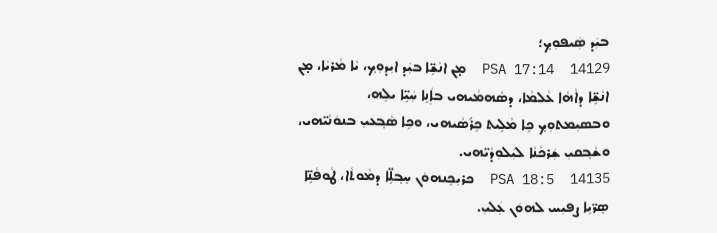ܒܝܲܕ ܣܲܝܦܘܼܟ݂؛
14129  PSA 17:14  ܡ̣ܢ ܐܢܵܫܹ̈ܐ ܒܝܲܕ ܐܝܼܕܘܼܟ݂، ܝܵܐ ܡܵܪܝܵܐ، ܡ̣ܢ ܐܢܵܫܹ̈ܐ ܕܐܵܗܵܐ ܥܵܠܡܵܐ، ܕܣܵܗܡܵܝܗ‌ܝ ܒܐܲܢܹܐ ܚܲܝܹ̈ܐ ܝܠܹܗ، ܘܒܣܝܼܡܬܘܼܟ݂ ܟܹܐ ܡܵܠܹܝܬ ܟܹܪ݇ܣܵܝܗ‌ܝ، ܘܟܹܐ ܣܵܒ݂ܥܝܼ ܒܢܘܿܢܵܝ̈ܗ‌ܝ، ܘܫܵܒ݂ܩܝܼ ܫܲܪܟܵܢܵܐ ܠܝܲܠܘܼܕܵܝ̈ܗ‌ܝ.
14135  PSA 18:5  ܟܪܝܼܟܸܢܗܘܿܢ ܚܸܒ݂ܠܹ̈ܐ ܕܡܵܘܬܵ‌ܐ، ܛܵܘܦܵܢܹ̈ܐ ܣܸܪ̈ܝܹܐ ܨܦܝܼܚ ܠܗܘܿܢ ܥܲܠܝܼ.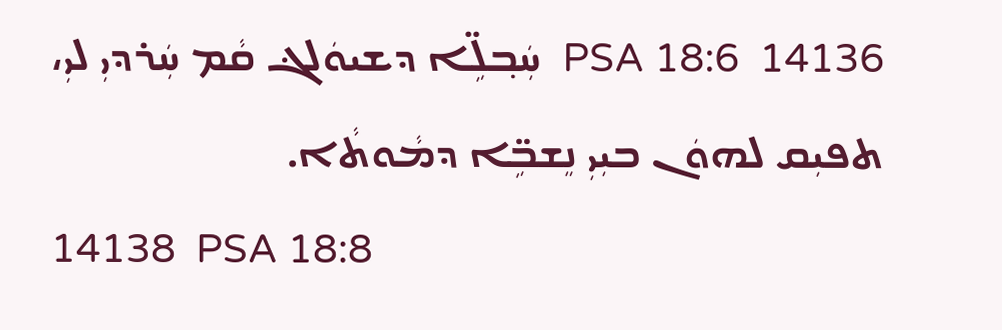14136  PSA 18:6  ܚܲܒ݂ܠܹ̈ܐ ܕܫܝܘܿܠܔ ܩܵܡ ܚܲܪܕܝܼ ܠܝܼ، ܬܦܝܼܩ ܠܗܘܿܢ ܒܝܼܝܼ ܢܸܫܒܹ̈ܐ ܕܡܵܘܬܵ‌ܐ.
14138  PSA 18:8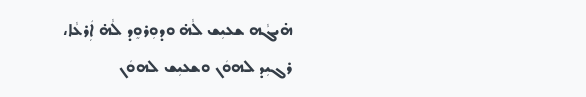ܗ̇ܝܓܵܗ ܫܥܝܼܫ ܠܵܗ̇ ܘܕܘܼܪܘܸܕ ܠܵܗ̇ ܐܲܪܥܵܐ، ܪܓܝܼܕ ܠܗܘܿܢ ܘܫܥܝܼܫ ܠܗܘܿܢ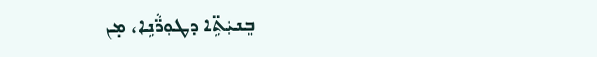ܒܸܢܝܲܬܹ̈‌ܐ ܕܛܘܼܪ̈ܵܢܹܐ، ܡ̣ܢ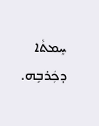ܚܸܡܬܵ‌ܐ ܕܟܲܪܒܹܗ.